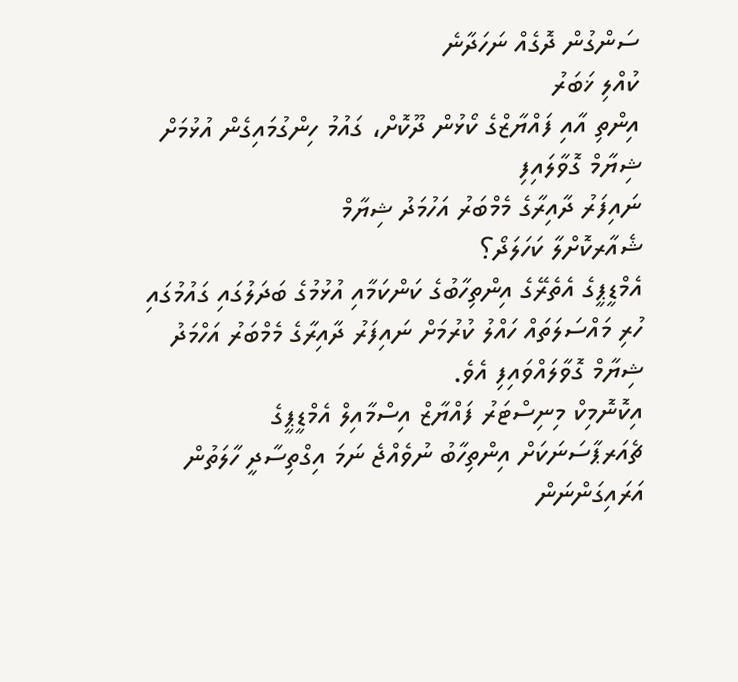ސަންގުން ދޮގެއް ނަހަދާނެ
ކުއްލި ޚަބަރު
އިންތި އާއި ފައްޔާޒްގެ ކޯޅުން ދޫކޮށް، ގައުމު ހިންގުމައިގެން އުޅުމަށް ޝިޔާމް ގޮވާލައިފި
ނައިފަރު ދާއިރާގެ މެމްބަރު އަހުމަދު ޝިޔާމް
ޝެއާރކޮށްލާ ކަހަލަދޯ؟
އެމްޑީޕީގެ އެތެރޭގެ އިންތިހާބުގެ ކަންކަމާއި އުޅުމުގެ ބަދަލުގައި ގައުމުގައި ހުރި މައްސަލަތައް ހައްލު ކުރުމަށް ނައިފަރު ދާއިރާގެ މެމްބަރު އަހްމަދު ޝިޔާމް ގޮވާލައްވައިފި އެވެ.
އިކޮނޮމިކް މިނިސްޓަރު ފައްޔާޒް އިސްމާއިލް އެމްޑީޕީގެ ޗެއަރޕާސަނަކަށް އިންތިހާބު ނުވެއްޖެ ނަމަ އިގްތިސާދީ ހާލަތުން އަރައިގަންނަން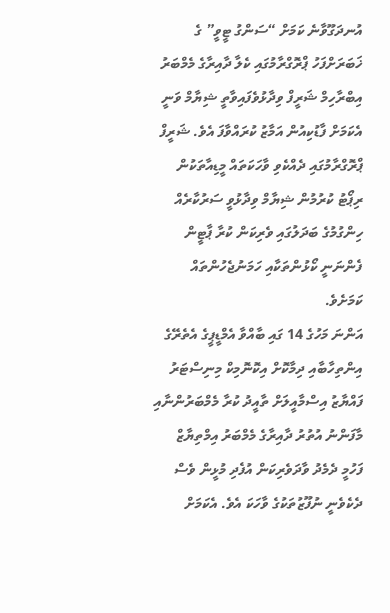އުނދަގޫވާނެ ކަމަށް “ސަންގު ޓީވީ” ގެ ޚަބަރަށްފަހު ޕްރޮގްރާމުގައި ކެލާ ދާއިރާގެ މެމްބަރު އިބްރާހިމް ޝަރީފް ވިދާޅުވެފައިވާތީ ޝިޔާމް ވަނީ އެކަމަށް ފާޑުކިއުން އަމާޒު ކުރައްވާފަ އެވެ. ޝަރީފް ޕްރޮގްރާމުގައި ދެއްކެވި ވާހަކަތައް މީޑިއާތަކުން ރިޕޯޓު ކުރުމުން ޝިޔާމް ވިދާޅުވީ ސަރުކާރެއް ހިންގުމުގެ ބަދަލުގައި ވެރިކަން ކުރާ ޕާޓީން ފެންނަނީ ކޯޅުންތަކާއި ހަމަނުޖެހުންތައް ކަމަށެވެ.
އަންނަ މަހުގެ 14 ގައި ބާއްވާ އެމްޑީޕީގެ އެތެރޭގެ އިންތިހާބާއި ދިމާކޮށް އިކޮނޮމިކް މިނިސްޓަރު ފައްޔާޒު އިސްމާއީލަށް ތާއީދު ކުރާ މެމްބަރުންނާއި މާފަންނު އުތުރު ދާއިރާގެ މެމްބަރު އިމްތިޔާޒް ފަހުމީ ދެމެދު ވާދަވެރިކަން އުފެދި މުޅީން ވެސް ދެކެވެނީ ނުފޫޒުތަކުގެ ވާހަކަ އެވެ. އެކަމަށް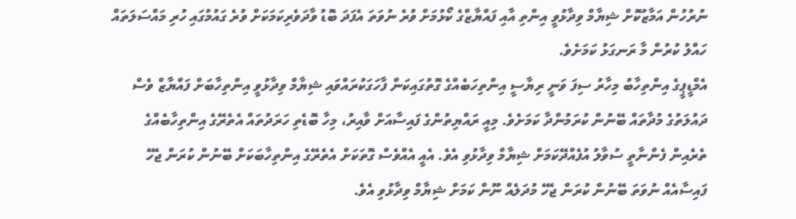ނުރުހުން އަމާޒުކޮށް ޝިޔާމް ވިދާޅުވީ އިންތި އާއި ފައްޔާޒްގެ ކޯޅުމަށް ވުރެ ނުވަތަ އެފަދަ ބޮޑު ވާދަވެރިކަމަކަށް ވުރެ ގައުމުގައި ހުރި މައްސަލަތައް ހައްލު ކުރުން މާ ރަނގަޅު ކަމަށެވެ.
އެމްޑީޕީގެ އިންތިހާބު މިހާރު ސިފަ ވަނީ ރިޔާސީ އިންތިހަބެއްގެ ގޮތުގައިކަން ފާހަގަކުރައްވައި ޝިޔާމް ވިދާޅުވީ އިންތިހާބަށް ފައްޔާޒް ވެސް ދައުލަތުގެ މުދާތައް ބޭނުން ކުރަމުންދާ ކަމަށެވެ. މިއީ ރައްޔިތުންގެ ފައިސާއަށް ވާއިރު، މިހާ ބޮޑެތި ހަރަދުތައް އެތެރޭގެ އިންތިހާބެއްގެ ތެރެއިން ފެންނާތީ ސުވާލު އުފެއްދޭކަމަށް ޝިޔާމް ވިދާޅުވި އެވެ. އެއީ އެއްވެސް ގޮތަކަށް އެތެރޭގެ އިންތިހާބަކަށް ބޭނުން ކުރަން ޖެހޭ ފައިސާއެއް ނުވަތަ ބޭނުން ކުރަން ޖެހޭ މުދަލެއް ނޫން ކަމަށް ޝިޔާމް ވިދާޅުވި އެވެ.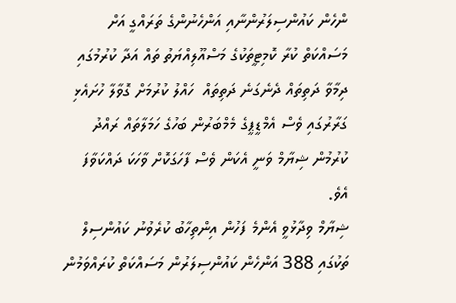ންހެން ކައުންސިލަރުންނާއި އަންހެނުންގެ ތަރައްގީ އަށް މަސައްކަތް ކުރާ ކޮމިޓީތަކުގެ މަސްއޫލިއްޔަތު ތައް އަދާ ކުރުމުގައި ދިމާވާ ދަތިތައް ދެނެގަނެ ދަތިތައް  ހައްލު ކުރުމަށް ގޮވާލާ ހުށައެޅި ގަރާރުގައި ވެސް އެމްޑީޕީގެ މެމްބަރުން ބަހުގެ ހަމަލާތައް ރައްދު ކުރުމުން ޝިޔާމް ވަނީ އެކަން ވެސް ފާހަގަކޮށް ވާހަކަ ދައްކަވާފަ އެވެ.
ޝިޔާމް ވިދާޅުވީ އެންމެ ފަހުން އިންތިހާބު ކުރެވުނު ކައުންސިލް ތަކުގައި 388 އަންހެން ކައުންސިލަރުން މަސައްކަތް ކުރައްވަމުން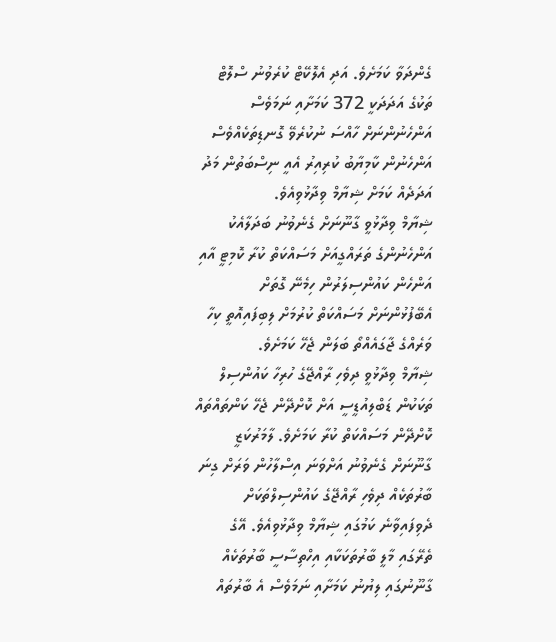ގެންދަވާ ކަމަށެވެ. އަދި އެލޮކޭޓް ކުރެވުނު ސްލޮޓް ތަކުގެ އަދަދަކީ 372 ކަމަށާއި ނަމަވެސް އަންހެނުންނަށް ހާއްސަ ނުކުރެވޭ ގޮނޑިތަކެއްވެސް އަންހެނުން ކާމިޔާބު ކުރިއިރު އެއީ ނިސްބަތުން މަދު އަދަދެއް ކަމަށް ޝިޔާމް ވިދާޅުވިއެވެ.
ޝިޔާމް ވިދާޅުވީ ގާނޫނަށް ގެނެވުނު ބަދަލާއެކު އަންހެނުންގެ ތަރައްގީއަށް މަސައްކަތް ކުރާ ކޮމިޓީ އާއި އަންހެން ކައުންސިލަރުން ހިމެނޭ ގޮތަށް އެބޭފުޅުންނަށް މަސައްކަތް ކުރުމަށް ލިބިފައިއޮތީ ކިހާ ވަރެއްގެ ޖާގައެއްތޯ ބަލަން ޖެހޭ ކަމަށެވެ.
ޝިޔާމް ވިދާޅުވީ ދިވެހި ރާއްޖޭގެ ހުރިހާ ކައުންސިލް ތަކަކުން ޑަބްލިއުޑީސީ އަށް ކޮށްދޭން ޖެހޭ ކަންތައްތައް ކޮށްދޭން މަސައްކަތް ކުރާ ކަމަށެވެ. ލާމަރުކަޒީ ގާނޫނަށް ގެނެވުނު އަށްވަނަ އިސްލާހުން ވަރަށް ގިނަ ބާރުތަކެއް ދިވެހި ރާއްޖޭގެ ކައުންސިލްތަކަށް ދެވިފައިވާނެ ކަމުގައި ޝިޔާމް ވިދާޅުވިއެވެ. އޭގެ ތެރޭގައި މާލީ ބާރުތަކަކާއި އިހްތިސާސީ ބާރުތަކެއް ގާނޫނުގައި ލިޔުނު ކަމަށާއި ނަމަވެސް އެ ބާރުތައް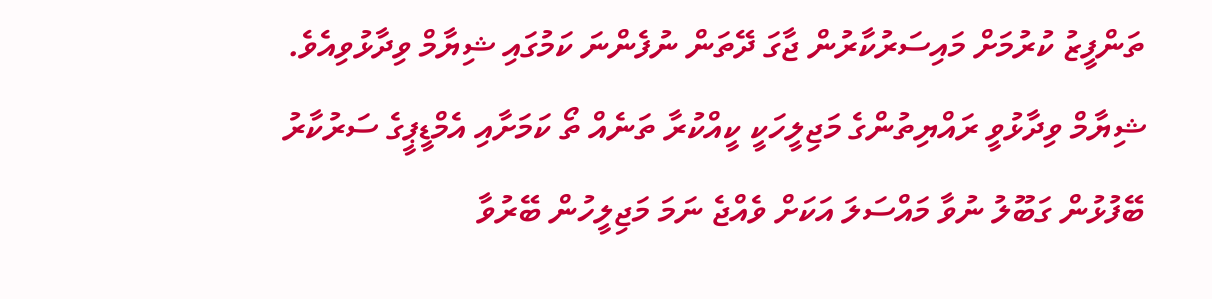ތަންފީޒު ކުރުމަށް މައިސަރުކާރުން ޖާގަ ދޭތަން ނުފެންނަ ކަމުގައި ޝިޔާމް ވިދާޅުވިއެވެ.
ޝިޔާމް ވިދާޅުވީ ރައްޔިތުންގެ މަޖިލީހަކީ ކީއްކުރާ ތަނެއް ތޯ ކަމަށާއި އެމްޑީޕީގެ ސަރުކާރު ބޭފުޅުން ގަބޫލު ނުވާ މައްސަލަ އަކަށް ވެއްޖެ ނަމަ މަޖިލީހުން ބޭރުވާ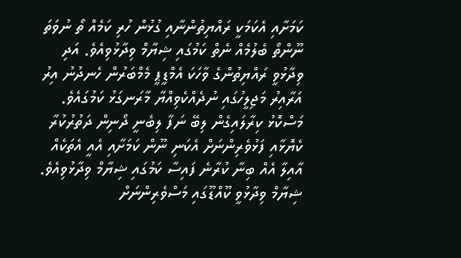ކަމަށާއި އެކަމަކީ ރައްޔިތުންނާއި ގުޅުން ހުރި ކަމެއް ތޯ ނުވަތަ ނޫންތޯ ބެލުމެއް ނެތް ކަމުގައި ޝިޔާމް ވިދާޅުވިއެވެ. އަދި ވިދާޅުވީ ރައްޔިތުންގެ ވާހަކަ އެމްޑީޕީ މެމްބަރުން ހެނދުނު އިރު އަރާއިރު މަޖިލީހުގައި ނުދެއްކެވިއްޔާ މާރަނގަޅު ކަމުގައެވެ.
މަސްކޮޅު ކިރާލައިގެން ލިބޭ ނަފާ ލިބެނީ ދޯނިން ދަތުރުކުރާ ކެޔޮޅާއި ފަޅުވެރިންނަށް އެކަނި ނޫން ކަމަށާއި އެއީ އެތަކެއް އާއިލާ އެއް ބިނާ ކުރާނެ ފައިސާ ކަމުގައި ޝިޔާމް ވިދާޅުވިއެވެ. ޝިޔާމް ވިދާޅުވީ ކޫއްޑޫގައި މަސްވެރިންނަށް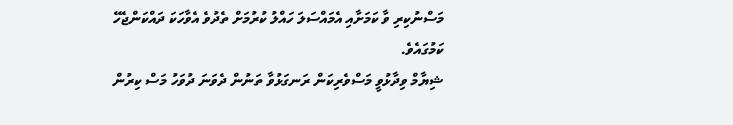މަސްނުކިރި ވާ ކަމަށާއި އެމައްސަލަ ހައްލު ކުރުމަށް ތެދުވެ އެވާހަކަ ދައްކަންޖެހޭ ކަމުގައެވެ.
ޝިޔާމް ވިދާޅުވީ މަސްވެރިކަން ރަނގަޅުވާ ތަނުން ދެވަނަ ދުވަހު މަސް ކިރުން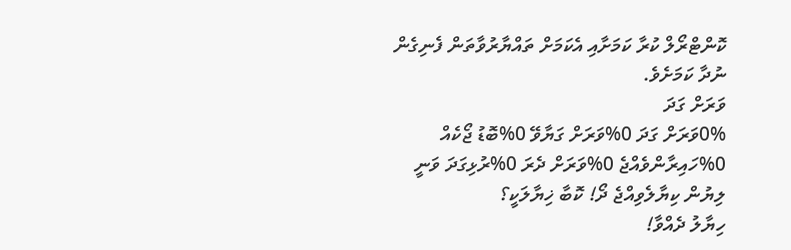ކޮންޓްރޯލް ކުރާ ކަމަށާއި އެކަމަށް ތައްޔާރުވާތަން ފެނިގެން ނުދާ ކަމަށެވެ.
ވަރަށް ގަދަ
0%ވަރަށް ގަދަ 0%ވަރަށް ގަޔާވޭ 0%ބޮޑު ޖޯކެއް 0%ހައިރާންވެއްޖެ 0%ވަރަށް ދެރަ 0%ރުޅިގަދަ ވަނީ
ލިޔުން ކިޔާލެވިއްޖެ ދޯ! ކޮބާ ޚިޔާލަކީ؟
ހިޔާލު ދެއްވާ!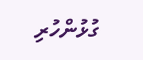ގުޅުންހުރި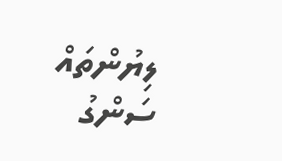ލިޔުންތައް
ސަންގު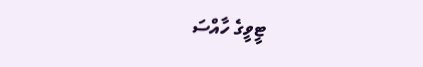ޓީވީގެ ހާއްސަ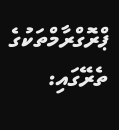ޕްރޮގްރާމްތަކުގެ ތެރޭގައި: